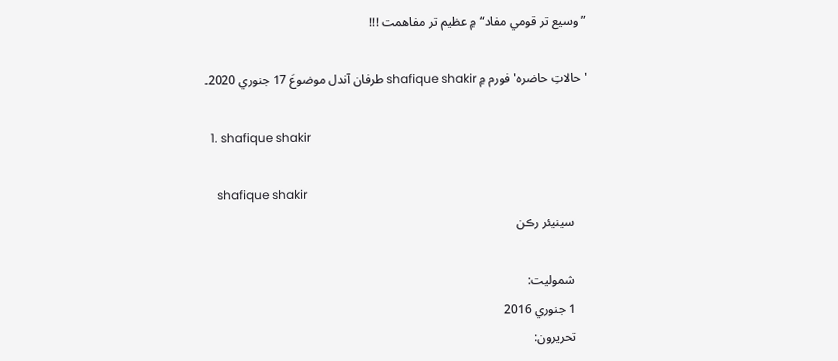”وسيع تر قومي مفاد“ ۾ عظيم تر مفاهمت !!!

'حالاتِ حاضره' فورم ۾ shafique shakir طرفان آندل موضوعَ 17 جنوري 2020۔

  1. shafique shakir

    shafique shakir
    سينيئر رڪن

    شموليت:
    1 جنوري 2016
    تحريرون: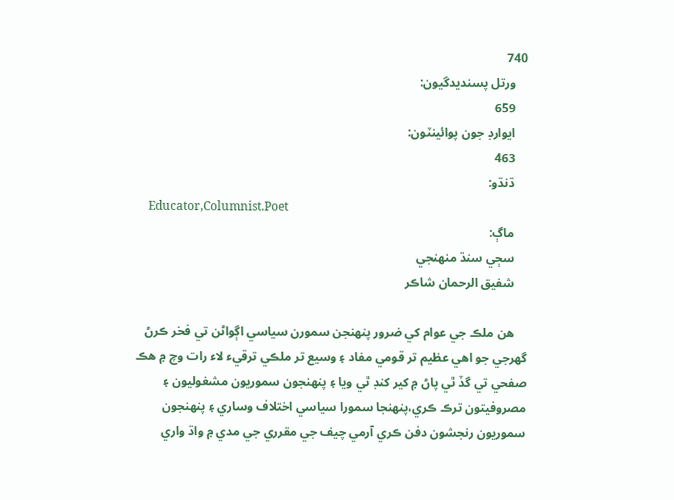740
    ورتل پسنديدگيون:
    659
    ايوارڊ جون پوائينٽون:
    463
    ڌنڌو:
    Educator,Columnist.Poet
    ماڳ:
    سڄي سنڌ منهنجي
    شفيق الرحمان شاڪر

    هن ملڪ جي عوام کي ضرور پنهنجن سمورن سياسي اڳواڻن تي فخر ڪرڻ گھرجي جو اهي عظيم تر قومي مفاد ۽ وسيع تر ملڪي ترقيء لاء رات وچ ۾ هڪ صفحي تي گڏ ٿي پاڻ ۾ کير کنڊ ٿي ويا ۽ پنهنجون سموريون مشغوليون ۽ مصروفيتون ترڪ ڪري،پنهنجا سمورا سياسي اختلاف وساري ۽ پنهنجون سموريون رنجشون دفن ڪري آرمي چيف جي مقرري جي مدي ۾ واڌ واري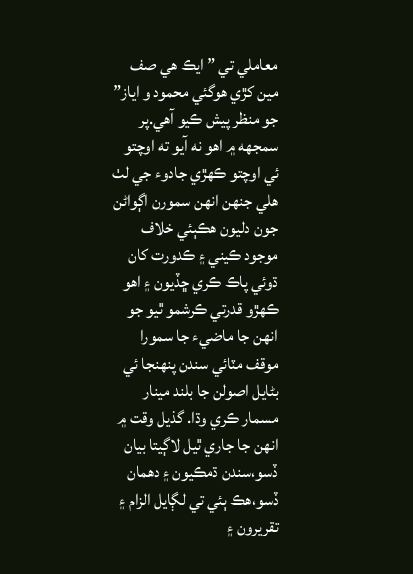معاملي تي ” ايڪ هي صف مين کڙي هوگئي محمود و اياز” جو منظر پيش ڪيو آهي.پر سمجهه ۾ اهو نه آيو ته اوچتو ئي اوچتو ڪهڙي جادوء جي لٺ هلي جنهن انهن سمورن اڳواڻن جون دليون هڪٻئي خلاف موجود ڪيني ۽ ڪدورت کان ڌوئي پاڪ ڪري ڇڏيون ۽ اهو ڪهڙو قدرتي ڪرشمو ٿيو جو انهن جا ماضيء جا سمورا موقف مٽائي سندن پنهنجا ئي بڻايل اصولن جا بلند مينار مسمار ڪري وڌا. گذيل وقت ۾ انهن جا جاري ٿيل لاڳيتا بيان ڏسو،سندن ڌمڪيون ۽ دهمان ڏسو،هڪ ٻئي تي لڳايل الزام ۽ تقريرون ۽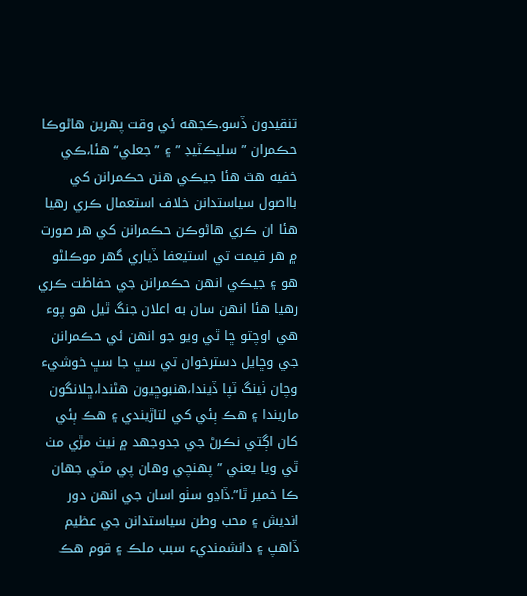تنقيدون ڏسو.ڪجهه ئي وقت پهرين هاڻوڪا حڪمران ” سليڪٽيڊ ” ۽ ”جعلي“ هئا،ڪي خفيه هٿ هئا جيڪي هنن حڪمرانن کي بااصول سياستدانن خلاف استعمال ڪري رهيا هئا ان ڪري هاڻوڪن حڪمرانن کي هر صورت ۾ هر قيمت تي استيعفا ڏياري گھر موڪلڻو هو ۽ جيڪي انهن حڪمرانن جي حفاظت ڪري رهيا هئا انهن سان به اعلان جنگ ٿيل هو پوء هي اوچتو ڇا ٿي ويو جو انهن ئي حڪمرانن جي وڇايل دسترخوان تي سڀ جا سڀ خوشيء وچان ٺينگ ٽپا ڏيندا،هنبوڇيون هڻندا،ڇلانگون ماريندا ۽ هڪ ٻئي کي لتاڙيندي ۽ هڪ ٻئي کان اڳتي نڪرڻ جي جدوجهد ۾ نيٺ مڙي مٺ ٿي ويا يعني ” پهنچي وهان پي مٽي جهان ڪا خمير ٿا”.ڏاڍو سٺو اسان جي انهن دور انديش ۽ محب وطن سياستدانن جي عظيم ڏاهپ ۽ دانشمنديء سبب ملڪ ۽ قوم هڪ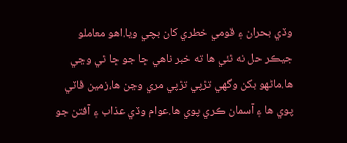وڏي بحران ۽ قومي خطري کان بچي ويا.اهو معاملو جيڪر حل نه ٿئي ها ته خبر ناهي ڇا جو ڇا ٿي وڃي ها.ماڻهو بکن وگھي تڙپي تڙپي مري وڃن ها،زمين ڦاٽي پوي ها ۽ آسمان ڪري پوي ها.عوام وڏي عذاب ۽ آفتن جو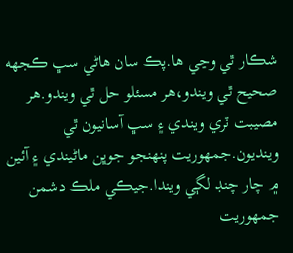شڪار ٿي وڃي ها.پڪ سان هاڻي سڀ ڪجهه صحيح ٿي ويندو،هر مسئلو حل ٿي ويندو.هر مصيبت ٽري ويندي ۽ سڀ آسانيون ٿي وينديون.جمهوريت پنهنجو جوڀن ماڻيندي ۽ آئين ۾ چار چنڊ لڳي ويندا.جيڪي ملڪ دشمن جمهوريت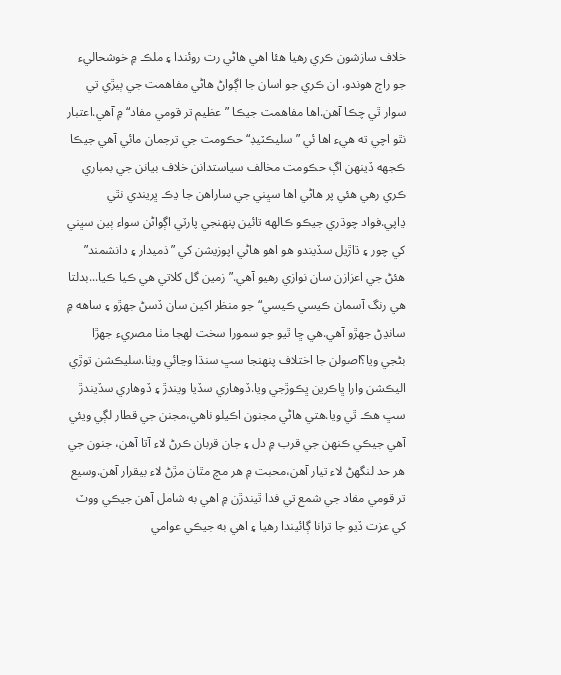خلاف سازشون ڪري رهيا هئا اهي هاڻي رت روئندا ۽ ملڪ ۾ خوشحاليء جو راڄ هوندو. ان ڪري جو اسان جا اڳواڻ هاڻي مفاهمت جي ٻيڙي تي سوار ٿي چڪا آهن.اها مفاهمت جيڪا ”عظيم تر قومي مفاد“ ۾ آهي.اعتبار نٿو اچي ته هيء اها ئي ”سليڪٽيڊ“ حڪومت جي ترجمان مائي آهي جيڪا ڪجهه ڏينهن اڳ حڪومت مخالف سياستدانن خلاف بيانن جي بمباري ڪري رهي هئي پر هاڻي اها سڀني جي ساراهن جا ڍڪ ڀريندي نٿي ڍاپي.فواد چوڌري جيڪو ڪالهه تائين پنهنجي پارٽي اڳواڻن سواء ٻين سڀني کي چور ۽ ڌاڙيل سڏيندو هو اهو هاڻي اپوزيشن کي ”ذميدار ۽ دانشمند” هئڻ جي اعزازن سان نوازي رهيو آهي.” زمين گل کلاتي هي ڪيا ڪيا...بدلتا هي رنگ آسمان ڪيسي ڪيسي“جو منظر اکين سان ڏسڻ جهڙو ۽ ساهه ۾ سانڍڻ جهڙو آهي.هي ڇا ٿيو جو سمورا سخت لهجا مٺا مصريء جهڙا بڻجي ويا؟اصولن جا اختلاف پنهنجا سڀ سنڌا وڃائي ويٺا.سليڪشن توڙي اليڪشن وارا ڀاڪرين ڀڪوڙجي ويا.ڏوهاري سڏيا ويندڙ ۽ ڏوهاري سڏيندڙ سڀ هڪ ٿي ويا.هتي هاڻي مجنون اڪيلو ناهي،مجنن جي قطار لڳي ويئي آهي جيڪي ڪنهن جي قرب ۾ دل ۽ جان قربان ڪرڻ لاء آتا آهن، جنون جي هر حد لنگھڻ لاء تيار آهن،محبت ۾ هر مچ مٿان مڙڻ لاء بيقرار آهن.وسيع تر قومي مفاد جي شمع تي فدا ٿيندڙن ۾ اهي به شامل آهن جيڪي ووٽ کي عزت ڏيو جا ترانا ڳائيندا رهيا ۽ اهي به جيڪي عوامي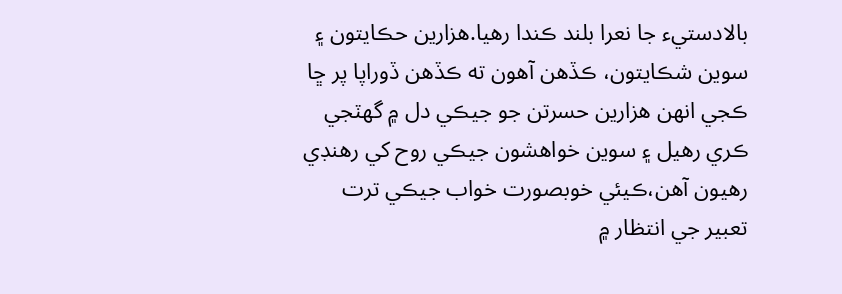بالادستيء جا نعرا بلند ڪندا رهيا.هزارين حڪايتون ۽ سوين شڪايتون، ڪڏهن آهون ته ڪڏهن ڏوراپا پر ڇا ڪجي انهن هزارين حسرتن جو جيڪي دل ۾ گھٽجي ڪري رهيل ۽ سوين خواهشون جيڪي روح کي رهنڊي رهيون آهن،ڪيئي خوبصورت خواب جيڪي ترت تعبير جي انتظار ۾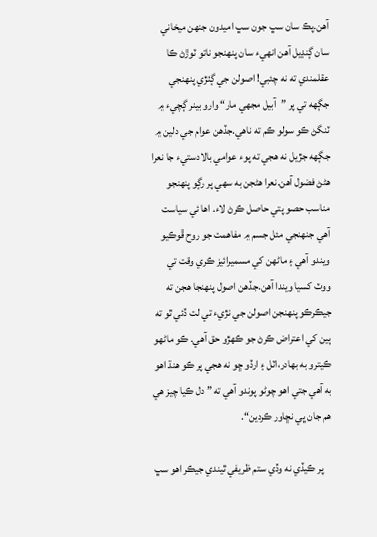آهن.پڪ سان سڀ جون سڀ اميدون جنهن ميخاني سان ڳنڍيل آهن انهيء سان پنهنجو ناتو ٽوڙڻ ڪا عقلمندي ته نه چئبي! اصولن جي ڳٺڙي پنهنجي جڳهه تي پر ”آبيل مجهي مار“ وارو بينر ڳچيء ۾ ٽنگڻ ڪو سولو ڪم ته ناهي.جڏهن عوام جي دلين ۾ جڳهه جڙيل نه هجي ته پوء عوامي بالادستيء جا نعرا هڻڻ فضول آهن.نعرا هڻجن به سهي پر رڳو پنهنجو مناسب حصو پتي حاصل ڪرڻ لاء. اها ئي سياست آهي جنهنجي مئل جسم ۾ مفاهمت جو روح ڦوڪيو ويندو آهي ۽ ماڻهن کي مسميرائيز ڪري وقت تي ووٽ کسيا ويندا آهن.جڏهن اصول پنهنجا هجن ته جيڪرڪو پنهنجن اصولن جي نڙيء تي لت ڏئي ٿو ته ٻين کي اعتراض ڪرڻ جو ڪهڙو حق آهي. ڪو ماڻهو ڪيترو به بهادر،اٽل ۽ ارڏو ڇو نه هجي پر ڪو هنڌ اهو به آهي جتي اهو چوڻو پوندو آهي ته ” دل ڪيا چيز هي هم جان ڀي نڇاور ڪردين“.

    پر ڪيڏي نه وڏي ستم ظريفي ٿيندي جيڪر اهو سڀ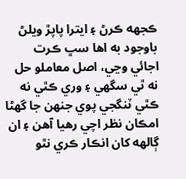ڪجهه ڪرڻ ۽ ايترا پاپڙ ويلڻ باوجود به اها سڀ ڪرت اجائي وڃي، اصل معاملو حل نه ٿي سگھي ۽ وري ڪٿي نه ڪٿي ٽنگجي پوي جنهن جا گھڻا امڪان نظر اچي رهيا آهن ۽ ان ڳالهه کان انڪار ڪري نٿو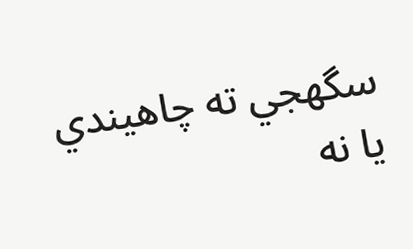سگھجي ته چاهيندي يا نه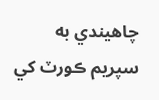چاهيندي به سپريم ڪورٽ کي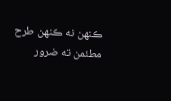ڪنهن نه ڪنهن طرح مطئمن ته ضرور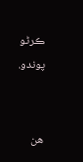ڪرڻو پوندو.


هن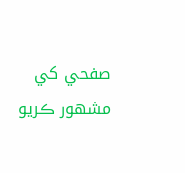صفحي کي مشهور ڪريو